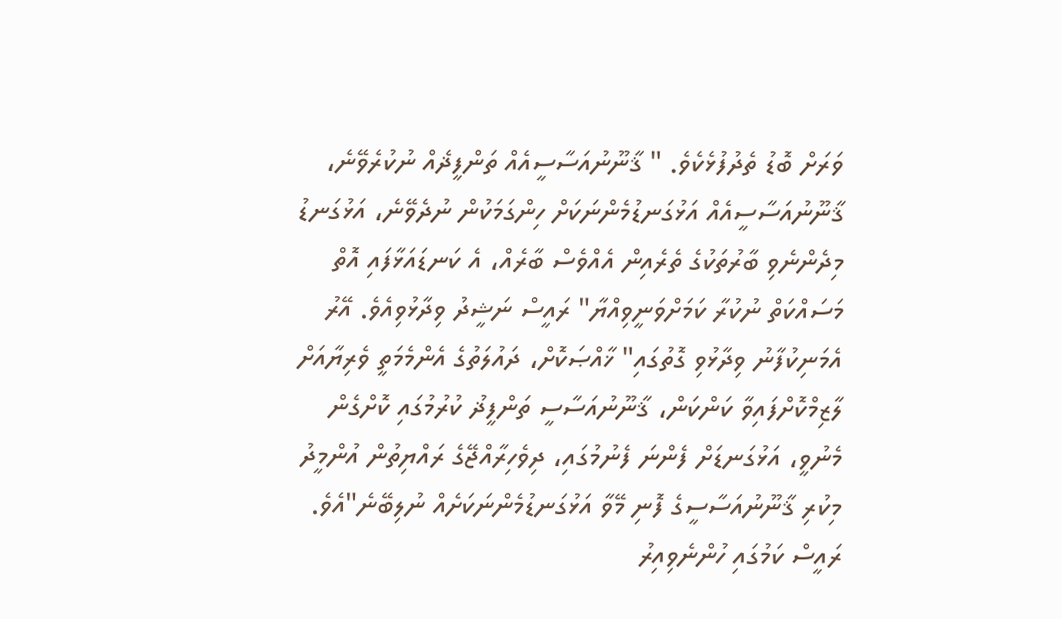ވަރަށް ބޮޑު ތެދުފުޅެކެވެ. " ޤާނޫނުއަސާސީއެއް ތަންފީޛެއް ނުކުރެވޭނެ، ޤާނޫނުއަސާސީއެއް އަޅުގަނޑުމެންނަކަށް ހިންގަމަކުން ނުދެވޭނެ، އަޅުގަނޑު މިދެންނެވި ބާރުތަކުގެ ތެރެއިން އެއްވެސް ބާރެއް، އެ ކަނޑައަޅާފައި އޮތް މަސައްކަތް ނުކުރާ ކަމަށްވަނީވިއްޔާ" ރައީސް ނަޝީދު ވިދާޅުވިއެވެ. އޭރު އެމަނިކުފާނު ވިދާޅުވި ގޮތުގައި" ޚާއްޞަކޮށް، ދައުލަތުގެ އެންމެމަތީ ވެރިޔާއަށް ލާޒިމްކޮށްފައިވާ ކަންކަން، ޤާނޫނުއަސާސީ ތަންފީޛު ކުރުމުގައި ކޮށްގެން މެނުވީ، އަޅުގަނޑަށް ފެންނަ ފެނުމުގައި، ދިވެހިރާއްޖޭގެ ރައްޔިތުން އުންމީދު މިކުރި ޤާނޫނުއަސާސީގެ ފޮނި މޭވާ އަޅުގަނޑުމެންނަކަށެއް ނުލިބޭނެ"އެވެ.
ރައީސް ކަމުގައި ހުންނެވިއިރު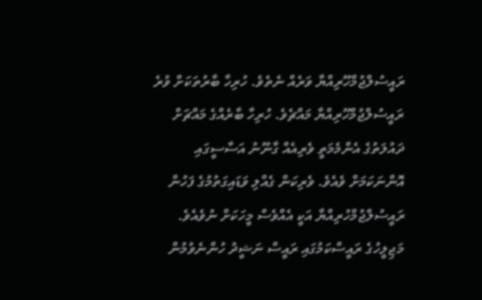ރައީސުލްޖުމްހޫރިއްޔާ ވަރެއް ނެތެވެ. ހުރިހާ ބާރުތަކަށް ވުރެ ރައީސުލްޖުމްހޫރިއްޔާ މައްޗެވެ. ހުރިހާ ބާރެއްގެ މައްޗަށް ދައުލަތުގެ އެންމެމަތީ ވެރިއެއް ގާނޫނު އަސާސީގައި އޮންނަކަމަށް ވެއެވެ. ވެރިކަން ގެއްލި ވަޑައިގަތުމުގެ ފަހުން ރައީސުލްޖުމްހުރިއްޔާ އަކީ އެއްވެސް މީހަކަށް ނުވެއެވެ.
މަޖިލީހުގެ ރައީސްކަމުގައި ރައީސް ނަޝީދު ހުންނެވުމުން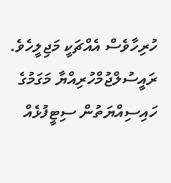ހުރިހާވެސް އެއްޗަކީ މަޖިލީހެވެ. ރައީސުލްޖުމްހުރިއްޔާ މަގަމުގެ ހައިސިއްޔަތުން ސިޓީފުޅެއް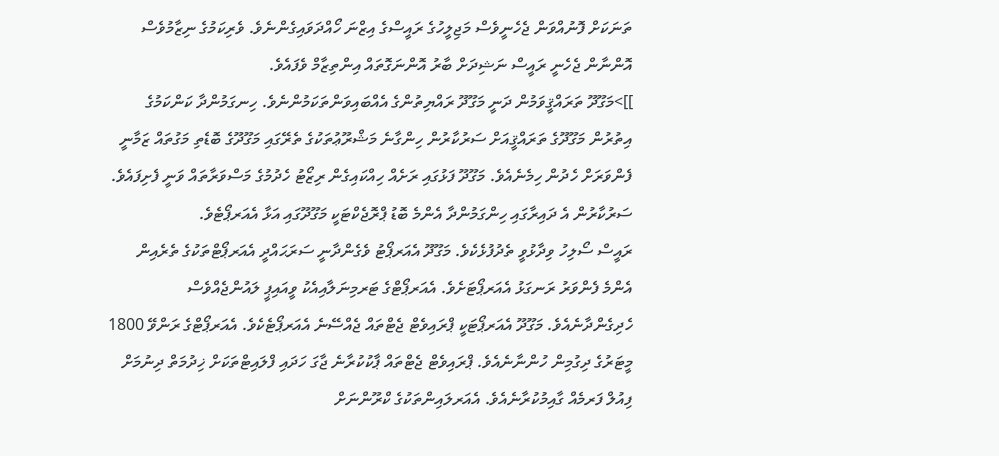ތަނަކަށް ފޮނުއްވަން ޖެހެނީވެސް މަޖިލީހުގެ ރައީސްގެ އިޒްނަ ހޯއްދަވައިގެންނެވެ. ވެރިކަމުގެ ނިޒާމުވެސް އޮންނާން ޖެހެނީ ރައީސް ނަޝިދަށް ބާރު އޮންނަގޮތައް އިންތިޒާމް ވެފައެވެ.
]]>މަގޫދޫ ތަރައްޤީވަމުން ދަނީ މަގޫދޫ ރައްޔިތުންގެ އެއްބައިވަންތަކަމުންނެވެ. ހިނގަމުންދާ ކަންކަމުގެ އިތުރުން މަގޫދޫގެ ތަރައްޤީއަށް ސަރުކާރުން ހިންގާނެ މަޝްރޫޢުތަކުގެ ތެރޭގައި މަގޫދޫގެ ބޮޑެތި މަގުތައް ޒަމާނީ ފެންވަރަށް ހެދުން ހިމެނެއެވެ. މަގޫދޫ ފަޅުގައި ރަށެއް ހިއްކައިގެން ރިޒޯޓު ހެދުމުގެ މަސްވަރާތައް ވަނީ ފެށިފައެވެ. ސަރުކާރުން އެ ދައިރާގައި ހިންގަމުންދާ އެންމެ ބޮޑު ޕްރޮޖެކްޓަކީ މަގޫދޫގައި އަޅާ އެއަރޕޯޓެވެ.
ރައީސް ސޯލިހު ވިދާޅުވީ ތެދުފުޅެކެވެ. މަގޫދޫ އެއަރޕޯޓު ވެގެންދާނީ ސަރަޙައްދީ އެއަރޕޯޓްތަކުގެ ތެރެއިން އެންމެ ފެންވަރު ރަނގަޅު އެއަރޕޯޓަށެވެ. އެއަރޕޯޓްގެ ޓަރމިނަލާއިއެކު ވީއައިޕީ ލައުންޖެއްވެސް ހެދިގެންދާނެއެވެ. މަގޫދޫ އެއަރޕޯޓަކީ ޕްރައިވެޓް ޖެޓްތައް ޖެއްސޭނެ އެއަރޕޯޓެކެވެ. އެއަރޕޯޓްގެ ރަންވޭ 1800 މީޓަރުގެ ދިގުމިން ހުންނާނެއެވެ. ޕްރައިވެޓް ޖެޓްތައް ޕާކުކުރާނެ ޖާގަ ހަދައި ފްލައިޓްތަކަށް ޚިދުމަތް ދިނުމަށް ފިއުލް ފަރމެއް ގާއިމުކުރާނެއެވެ. އެއަރލައިންތަކުގެ ކްރޫންނަށް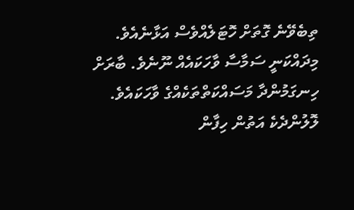ތިބެވޭނެ ގޮތަށް ހޮޓަލެއްވެސް އަޅާނެއެވެ.
މިދައްކަނީ ސަމާސާ ވާހަކައެއް ނޫނެވެ. ބާރަށް ހިނގަމުންދާ މަސައްކަތްތަކެއްގެ ވާހަކައެވެ. ލޮލުންދެކެ އަތުން ހިފާން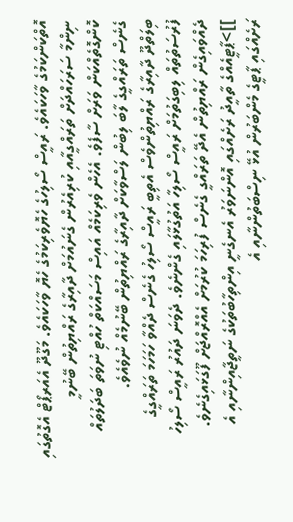އޮތްކަންކަމުގެ ވާހަކައެވެ. ރައީސް ސޯލިހުގެ ހެޔޮވެރިކަމުގެ ހެޔޮ ވާހަކައެވެ. މަގޫދޫ އެއަރޕޯޓް އެގޮތުގައި ނިންމާ ސަރަހައްދަށް ތަރައްގީއާއި ކުރިއެރުން ގެނައުމަށް ދާއިރާގެ ރައްޔިތުން ބޭނުމީ ކޮންގޮތެއްކަން ވަރަށް ސާފެވެ. އެހެން ވެރިކަމެއް އައިސް މަސައްކަތް ހުއްޓި ނުވަތަ ބަދަލުތައް ގެނެސް ތަރައްގީގެ ލާބަ ލިބުން ލަސްވާކަށް ދާއިރާގެ ރައްޔިތުން ބޭނުމެއް ނުވެއެވެ.
ބިލަތްދޫ ދާއިރާގެ ރައްޔިތުންވެސް އެތިބީ ރައީސް ސޯލިހު ގެނެސް ދެއްވާ ހަމަހަމަ ތަރައްގީގެ ފުރުސަތުތައް ލިބިގަތުމަށް ރައީސް ސޯލިހާ އަތުގުޅާލައި ގެންނެވެ. ދެވަނަ ދައުރު ރައީސް ސޯލިހު ދެއްވައިގެން ރައްޔިތުން އެދޭ ތަރައްގީ ގެނެސް ފުރިހަމަ ކުރުމަށް އެއްރޮއްޖަށް ފޫގަޅައިގެނެވެ.
]]>ޕާޓީއެއްގެ ތާއީދު ރަށެއްގައި އޮންނަވަރު އެނގެނީ އިންތިހާބުތަކުގެ ނަތީޖާއިންނާއި އެ ރަށެއްގައި ޕާޓީގެ މެންބަރުން އުޅޭ ނިސްބަތުންނާއި އެ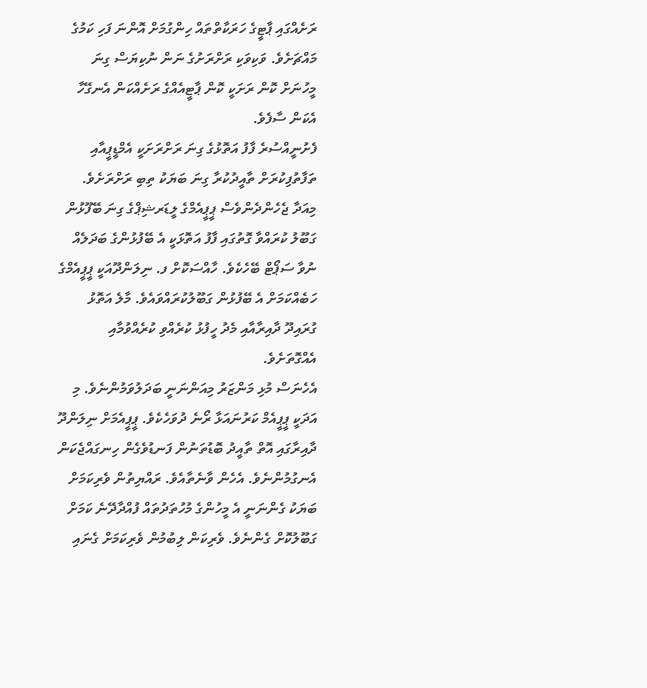ރަށެއްގައި ޕާޓީގެ ހަރަކާތްތައް ހިންގުމަށް އޮންނަ ފަހި ކަމުގެ މައްޗަށެވެ. ވަކިވަކި ރަށްރަށުގެ ނަން ނުކިޔަސް ގިނަ މީހުނަށް ކޮން ރަށަކީ ކޮން ޕާޓީއެއްގެ ރަށެއްކަން އެނގޭހާ އެކަން ސާފެވެ.
ފެށުނީއްސުރެ ފާފު އަތޮޅުގެ ގިނަ ރަށްރަށަކީ އެމްޑީޕީއާއި ތަފާތުފިކުރަށް ތާއީދުކުރާ ގިނަ ބަޔަކު ތިބި ރަށްރަށެވެ. މިއަދާ ޖެހެންދެންވެސް ޕީޕީއެމްގެ ލީޑަރޝިޕްގެ ގިނަ ބޭފޫޅުން ގަބޫލު ކުރައްވާ ގޮތުގައި ފާފު އަތޮޅަކީ އެ ބޭފުޅުންގެ ބަދަލެއް ނުވާ ސަޕޯޓް ބޭހެކެވެ. ހާއްސަކޮށް ފ. ނިލަންދޫއަކީ ޕީޕީއެމްގެ ހަބެއްކަމަށް އެ ބޭފުޅުން ގަބޫލުކުރައްވައެވެ. މާލެ އަތޮޅު ގުރައިދޫ ދާއިރާއާއި މެދު ހީފުޅު ކުރެއްވި ކުރެއްވުމާއި އެއްގޮތަށެވެ.
އެހެނަސް މުޅި މަންޒަރު މިއަންނަނީ ބަދަލުވަމުންނެވެ. މި އަދަކީ ޕީޕީއެމް ކަރުނައަޅާ ރޯނެ ދުވަހެކެވެ. ޕީޕީއެމަށް ނިލަންދޫ ދާއިރާގައި އޮތް ތާއީދު ބޮޑުތަނުން ފަނޑުވެގެން ހިނގައްޖެކަން އެނގުމުންނެވެ. އެހެން ވާނެތާއެވެ. ރައްޔިތުން ވެރިކަމަށް ބަޔަކު ގެންނަނީ އެ މީހުންގެ މުހުތަދުތައް ފުއްދާދޭނެ ކަމަށް ގަބޫލުކޮށް ގެންނެވެ. ވެރިކަން ލިބުމުން ވެރިކަމަށް ގެނައި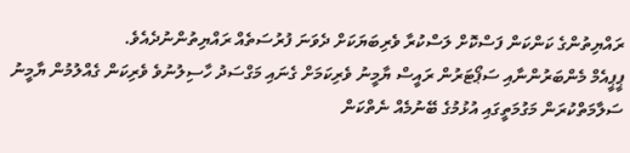ރައްޔިތުންގެ ކަންކަން ފަސްކޮށް ލަސްކުރާ ވެރިބަޔަކަށް ދެވަނަ ފުރުސަތެއް ރައްޔިތުންނުދެއެވެ.
ޕީޕީއެމް މެންބަރުންނާއި ސަޕޯޓަރުން ރައީސް ޔާމީނު ވެރިކަމަށް ގެނައި މަގްސަދު ހާސިލުނުވެ ވެރިކަން ގެއްލުމުން ޔާމީނު ސަލާމަތްކުރަން މަގުމަތީގައި އުޅުމުގެ ބޭނުމެއް ނެތްކަން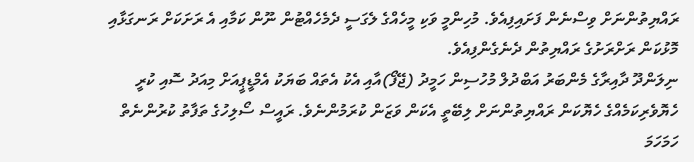ރައްޔިތުންނަށް ވިސްނެން ފަށައިފިއެވެ. މުހިންމީ ވަކި މީހެއްގެ ލެގަސީ ދެމެހެއްޓުން ނޫން ކަމާއި އެ ރަށަކަށް ރަނގަޅާއި މޮޅުކަން ރަށްރަށުގެ ރައްޔިތުން ދެނެގެންފިއެވެ.
ނިލަންދޫ ދާއިރާގެ މެންބަރު އަބްދުލް މުހުސިން ހަމީދު (ޖޭފޯ)އާއި އެކު އެތައް ބަޔަކު އެމްޑީޕީއަށް މިއަދު ސޮއި ކުރީ ހެޔޮވެރިކަމެއްގެ ހެޔޮކަން ރައްޔިތުންނަށް ލިބޭތީ އެކަން ވަޒަން ކުރަމުންނެވެ. ރައީސް ސޯލިހުގެ ތަފާތު ކުރުންނެތް ހަމަހަމަ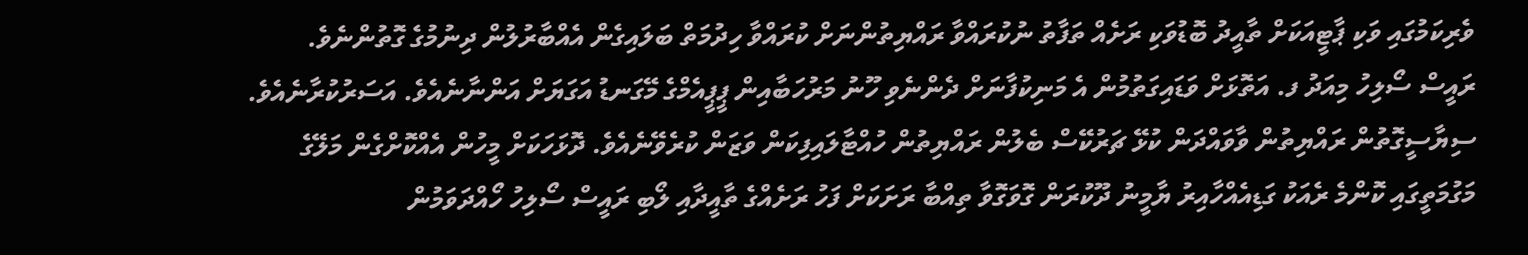ވެރިކަމުގައި ވަކި ޕާޓީއަކަށް ތާއީދު ބޮޑުވަކި ރަށެއް ތަފާތު ނުކުރައްވާ ރައްޔިތުންނަށް ކުރައްވާ ހިދުމަތް ބަލައިގެން އެއްބާރުލުން ދިނުމުގެ ގޮތުންނެވެ.
ރައީސް ސޯލިހު މިއަދު ފ. އަތޮޅަށް ވަޑައިގަތުމުން އެ މަނިކުފާނަށް ދެންނެވި ހޫނު މަރުހަބާއިން ޕީޕީއެމްގެ މޭގަނޑު އަގަޔަށް އަންނާނެއެވެ. އަސަރުކުރާނެއެވެ. ސިޔާސީގޮތުން ރައްޔިތުން ވާވައްދަން ކުޅޭ ޗަރުކޭސް ބެލުން ރައްޔިތުން ހުއްޓާލައިފިކަން ވަޒަން ކުރެވޭނެއެވެ. ދޮޅަހަކަށް މީހުން އެއްކޮށްގެން މަލޭގެ މަގުމަތީގައި ކޮންމެ ރެއަކު ގަޑިއެއްހާއިރު ޔާމީނު ދޫކުރަން ގޮވަގޮވާ ތިއްބާ ރަށަކަށް ފަހު ރަށެއްގެ ތާއީދާއި ލޯބި ރައީސް ސޯލިހު ހޯއްދަވަމުން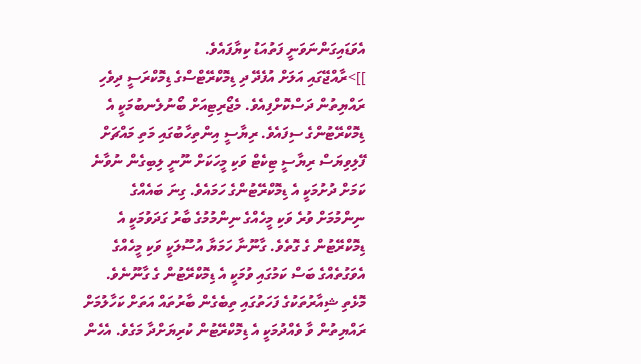އެވަޑައިގަންނަވަނީ ފަތުއަޑު ކިޔާފައެވެ.
]]>ރާއްޖޭގައި އަލަށް އުފެދޭ ދި ޑިމޮކްރޭޓްސްގެ ޑިމޮކްރަސީ ދިވެހި ރައްޔިތުން ދަސްކޮށްފިއެވެ. މެޖޯރިޓިއަށް ބޯނުލެނބުމަކީ އެ ޑިމޮކްރޭޓުންގެ ސިފައެވެ. ރިޔާސީ އިންތިހާބުގައި މަތި މައްޗަށް ފޭލިވިޔަސް ރިޔާސީ ޓިކެޓް ވަކި މީހަކަށް ނޫނީ ލިބިގެން ނުވާނެ ކަމަށް ދުށުމަކީ އެ ޑިމޮކްރޭޓުންގެ ހަމައެވެ. ގިނަ ބައެއްގެ ނިންމުމަށް ވުރެ ވަކި މީހެއްގެ ނިންމުމުގެ ބާރު ގަދަވުމަކީ އެ ޑިމޮކްރޭޓުން ގެ ގޮތެވެ. ގާނޫނާ ހަމަޔާ އުސޫލަކީ ވަކި މީހެއްގެ އެވަގުތެއްގެ ބަސް ކަމުގައި ވުމަކީ އެ ޑިމޮކްރޭޓުން ގެ ގާނޫނެވެ. މޮޅެތި ޝިއާރުތަކުގެ ފަހަތުގައި ތިބެގެން ބާރުތައް އަތަށް ކަހާލުމަށް ރައްޔިތުން ވާ ވެއްދުމަކީ އެ ޑިމޮކްރޭޓުން ކުރިޔަށްދާ މަގެވެ. އެހެން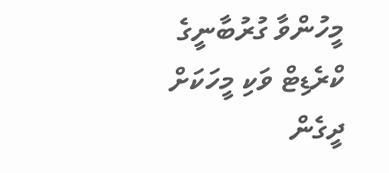މީހުންވާ ގުރުބާނީގެ ކްރެޑިޓް ވަކި މީހަކަށް ދީގެން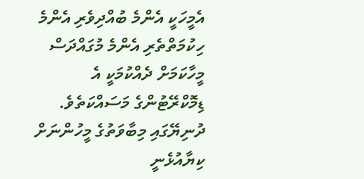އެމީހަކީ އެންމެ ބުއްދިވެރި އެންމެ ހިކުމަތްތެރި އެންމެ މުގައްދަސް މީހާކަމަށް ދެއްކުމަކީ އެ ޑިމޮކްރޭޓުންގެ މަސައްކަތެވެ. ދުނިޔޭގައި މިބާވަތުގެ މީހުންނަށް ކިޔާއުޅެނީ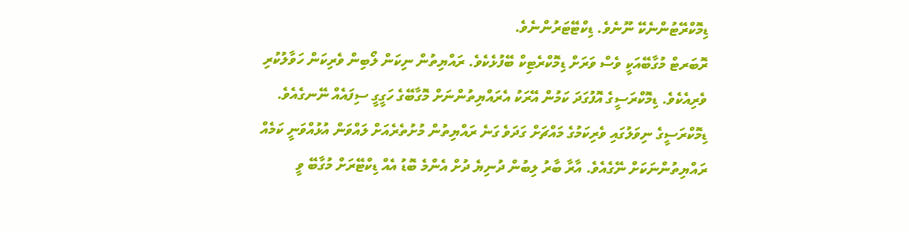ޑިމޮކްރޭޓުންނެކޭ ނޫނެވެ. ޑިކްޓޭޓަރުންނެވެ.
ރޮބަރޓް މުގާބޭއަކީ ވެސް ވަރަށް ޑިމޮކްރެޓިކް ބޭފުޅެކެވެ. ރައްޔިތުން ނިކަން ލޯބިން ވެރިކަން ހަވާލުކުރި ވެރިއެކެވެ. ޑިމޮކްރަސީގެ އޮފުގަދަ ކަމުން އޭރަކު އެރައްޔިތުންނަށް މޮގާބޭގެ ހަގީގީ ސިފައެއް ނޭނގެއެވެ. ޑިމޮކްރަސީގެ ނިވަލުގައި ވެރިކަމުގެ މައްޗަށް ގަދަވެ ގަނެ ރައްޔިތުން މުށުތެރެއަށް ލައްވަން އުޅުއްވަނީ ކަމެއް ރައްޔިތުންނަކަށް ނޭގެއެވެ. އާރާ ބާރު ލިބުން ދުނިޔެ ދުށް އެންމެ ބޮޑު އެއް ޑިކްޓޭރަށް މުގާބޭ ވީ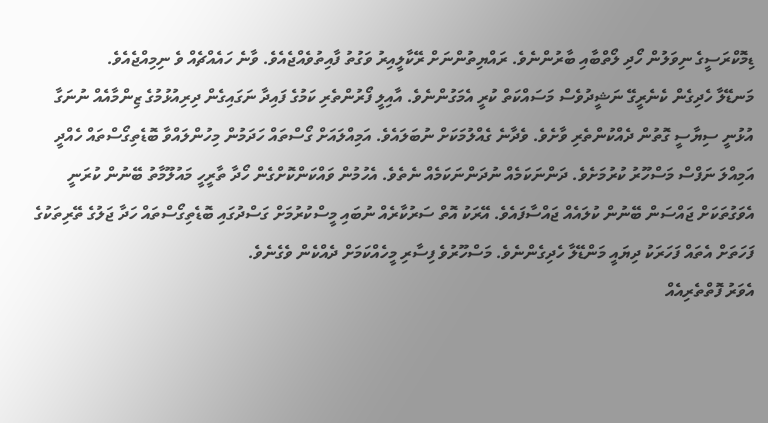ޑިމޮކްރަސީގެ ނިވަލުން ހޯދި ލޯތްބާއި ބާރުންނެވެ. ރައްޔިތުންނަށް ރޭކާލީއިރު ވަގުތު ފާއިތުވެއްޖެއެވެ. ވާނެ ހައެއްޗެއް ވެ ނިމިއްޖެއެވެ.
މަނޑޭލާ ހެދިގެން ކެނެރީގޭ ނަޝީދުވެސް މަސައްކަތް ކުރީ އެމަގުންނެވެ. އާއިލީ ފޯރުންތެރި ކަމުގެ ފައިދާ ނަގައިގެން ދިރިއުޅުމުގެ ޒިންމާއެއް ނުނަގާ އުޅުނީ ސިޔާސީ ގޮތުން ދެއްކުންތެރި ވާށެވެ. ވެދާނެ ގެއްލުމަކަށް ނުބަލައެވެ. އަމިއްލައަށް ގޯސްތައް ހަދަމުން މިހުންލައްވާ ބޮޑެތިގޯސްތައް ހެއްދީ އަމިއްލަ ނަފްސް މަސްހޫރު ކުރުމަށެވެ. ދަންނަކަމެއް ނުދަންނަކަމެއް ނެތެވެ. އެހުމުން ވައްކަންކޮށްގެން ހޯދާ ތާރީހީ މައުލޫމާތު ބޭނުން ކުރަނީ އެވަގުތަކަށް ޖައްސަން ބޭނުން ކުލައެއް ޖައްސާފައެވެ. އޭރަކު އޮތް ސަރުކާރެއް ނުބައި މީސްކުރުމަށް ގަސްދުގައި ބޮޑެތިގޯސްތައް ހަދާ ޖަލުގެ ތޭރިތަކުގެ ފަހަތަށް އެތައް ފަހަރަކު ދިޔައީ މަންޑޭލާ ހެދިގެންނެވެ. މަސްހޫރުވެ ފިސާރި މީހެއްކަމަށް ދެއްކެން ވެގެނެވެ.
އެވަރު ފޮތްތެރިއެއް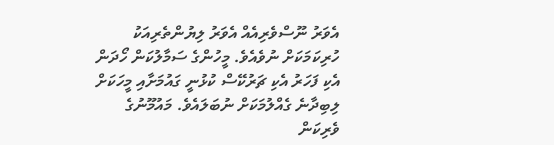އެވަރު ނޫސްވެރިއެއް އެވަރު ލިޔުންތެރިއަކު ހުރިކަމަކަށް ނުވެއެވެ. މީހުންގެ ސަމާލުކަން ހޯދަން އެކި ފަހަރު އެކި ޗަރުކޭސް ކުޅުނީ ގައުމަށާއި މީހަކަށް ލިބިދާނެ ގެއްލުމަކަށް ނުބަލައެވެ. މައުމޫނުގެ ވެރިކަން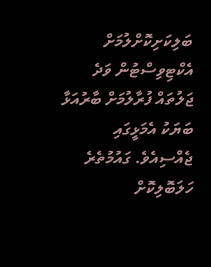ބަލިކަށިކޮށްލުމަށް އެކްޓިވިސްޓުން ވަދެ ޖަލުތައް ފުރާލުމަށް ބާރުއަޅާ ބަޔަކު އެމަޅީގައި ޖެއްސިއެވެ. ގައުމުތެރެ ހަލަބޮލިކޮށް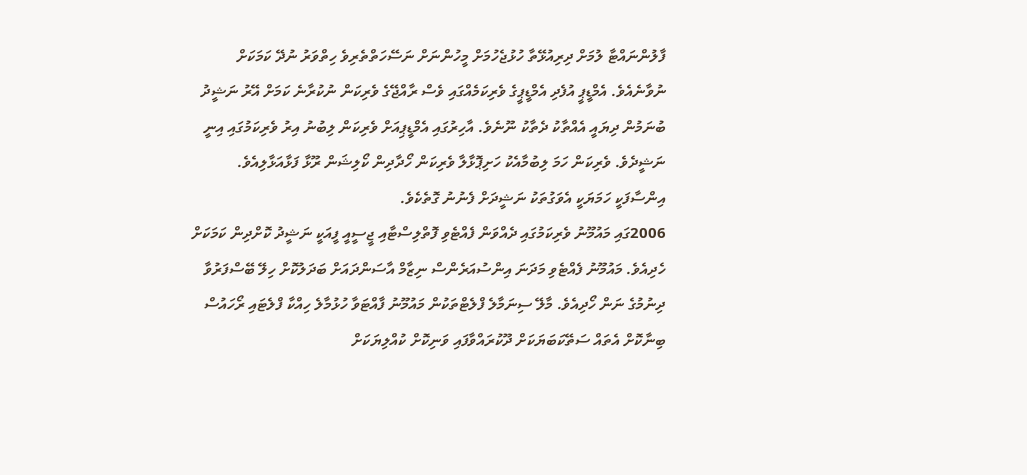ފާލުންނައްޓާ ލުމަށް ދިރިއުޅޭތާ ހުޅުޖެހުމަށް މީހުންނަށް ނަސޭހަތްތެރިވެ ހިތްވަރު ނުދޭ ކަމަކަށް ނުވާނެއެވެ. އެމްޑީޕީ އުފެދި އެމްޑީޕީގެ ވެރިކަމެއްގައި ވެސް ރާއްޖޭގެ ވެރިކަން ނުކުރާނެ ކަމަށް އޭރު ނަޝީދު ބުނަމުން ދިޔައީ އެއްތާކު ދެތާކު ނޫނެވެ. އާހިރުގައި އެމްޑީޕިއަށް ވެރިކަން ލިބުނު އިރު ވެރިކަމުގައި އިނީ ނަޝީދެވެ. ވެރިކަން ހަމަ ލިބުމާއެކު ހަށިޕޮޅާލާ ވެރިކަން ހޯދާދިން ކޯލިޝަން ރޫޅާ ފަޅާއަޅާލިއެވެ. އިންސާފަކީ ހަމަޔަކީ އެވަގުތަކު ނަޝީދަށް ފެނުނު ގޮތެކެވެ.
2006ގައި މައުމޫނު ވެރިކަމުގައި ދެއްވަން ފެއްޓެވި ފޮތްލިސްޓާއި ޖީސީއީ ފީއަކީ ނަޝީދު ކޮށްދިން ކަމަކަށް ހެދިއެވެ. މައުމޫނު ފެއްޓެވި މަދަނަ އިންސުއަރެންސް ނިޒާމް އާސަންދައަށް ބަދަލުކޮށް ހިލޭ ބޭސްފަރުވާ ދިނުމުގެ ނަން ހޯދިއެވެ. މާލޭ ސިނަމާލެ ފްލެޓްތަކުން މައުމޫނު ފާއްޓަވާ ހުޅުމާލެ ހިއްކާ ފްލެޓައި ރޯހައުސް ބިނާކޮށް އެތައް ސަތޭކަބަޔަކަށް ދޫކުރައްވާފައި ވަނިކޮށް ކުއްލިޔަކަށް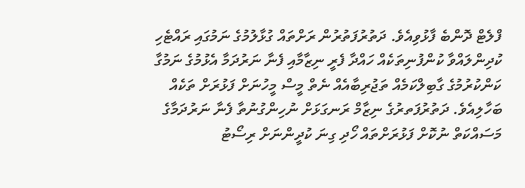ފްލެޓް ދޮންބެ ފާޅުވިއެވެ. ދަތުރުފަތުރުން ރަށްތައް ގުޅާލުމުގެ ނަމުގައި ރައްޓެހި ކުދިންލައްވާ ކުންފުނިތަކެއް ހައްދާ ފެރީ ނިޒާމާއި ފެނާ ނަރުދަމާ އެޅުމުގެ ނަމުގާ ކަންކުރުމުގެ ގާބިލްކަމެއް ތަޖުރިބާއެއް ނެތް މީސް މީހުނަށް ފަޅުރަށް ތަކެއް ބަހާލިއެވެ. ދަތުރުފަތރުގެ ނިޒާމް ރަނގަޅަށް ނުހިންގުނުތާ ފެނާ ނަރުދަމާގެ މަސައްކަތް ނުކޮށް ފަޅުރަށްތައް ހޯދި ގިނަ ކުދީންނަށް ރިސޯޓު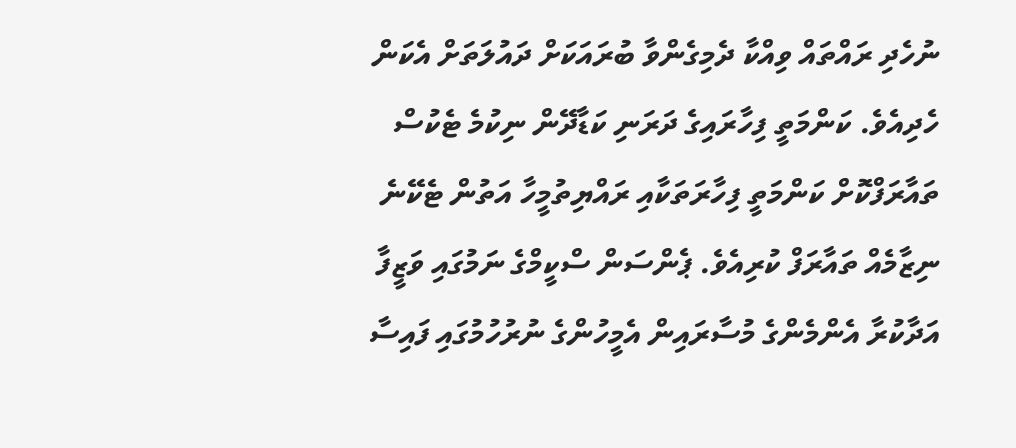ނުހެދި ރައްތައް ވިއްކާ ދެމިގެންވާ ބުރައަކަށް ދައުލަތަށް އެކަން ހެދިއެވެ. ކަންމަތީ ފިހާރައިގެ ދަރަނި ކަޑާދޭން ނިކުމެ ޓެކުސް ތައާރަފްކޮށް ކަންމަތީ ފިހާރަތަކާއި ރައްޔިތުމީހާ އަތުން ޓެކޭނެ ނިޒާމެއް ތައާރަފް ކުރިއެވެ. ޕެންސަން ސްކީމްގެ ނަމުގައި ވަޒީފާ އަދާކުރާ އެންމެންގެ މުސާރައިން އެމީހުންގެ ނުރުހުމުގައި ފައިސާ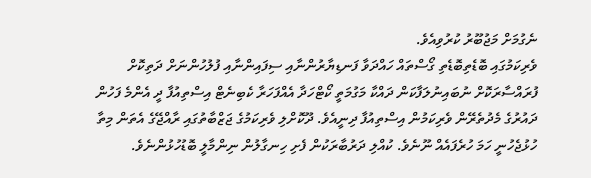ނެގުމަށް މަޖުބޫރު ކުރުވިއެވެ.
ވެރިކަމުގައި ބޮޑެތިބޮޑެތި ގޯސްތައް ހައްދަވާ ފަނޑިޔާރުންނާއި ސިފައިންނާއި ފުލުހުންނަށް ދަތިކޮށް ފުރައްސާރަކޮށް ނުބައިނުލަފާކަން ދައްކާ މަގުމަތީ ކޯޓްހަދާ އެއްފަހަރާ ކެބިނެޓް އިސްތިއުފާ ދީ އެންމެ ފަހުން ދައުރުގެ މެދުތެރޭން ވެރިކަމުން އިސްތިއުފާ ދިނީއެވެ. ދޫކޮށްލި ވެރިކަމުގެ ޖަޒްބާތުގައި ރާއްޖޭގެ އެތަން މިތާ ހުޅުޖެހުނީ ހަމަ ހުރެފައެއް ނޫނެވެ. ކުއްލި ދަރުބާރަކުން ފެށި ހިނގާލުން ނިންމާލީ ބޮޑުހުޅުންނެވެ.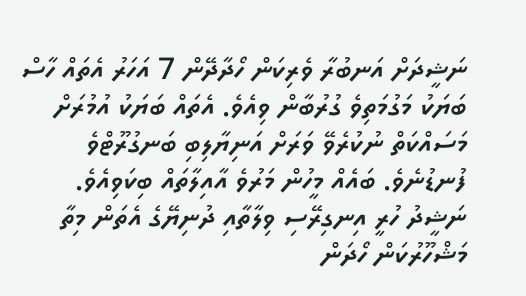ނަޝީދަށް އަނބުރާ ވެރިކަން ހޯދާދޭން 7 އަހަރު އެތައް ހާސް ބަޔަކު މަގުމަތިވެ ގުރުބާން ވިއެވެ. އެތައް ބަޔަކު އުމުރަށް މަސައްކަތް ނުކުރެވޭ ވަރަށް އަނިޔާލިބި ބަނގުރޫޓްވެ ފުނޑުނެވެ. ބައެއް މީހުން މަރުވެ އާއިލާތައް ބިކަވިއެވެ. ނަޝީދު ހުރީ އިނގިރޭސި ވިލާތާއި ދުނިޔޭގެ އެތަން މިތާ މަޝްހޫރުކަން ހޯދަން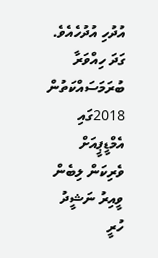އުދުހި އުދުހެއެވެ. ގަދަ ހިއްވަރާ ބުރަމަސައްކަތުން 2018ގައި އެމްޑީޕީއަށް ވެރިކަން ލިބެން ވީއިރު ނަޝީދު ހުރީ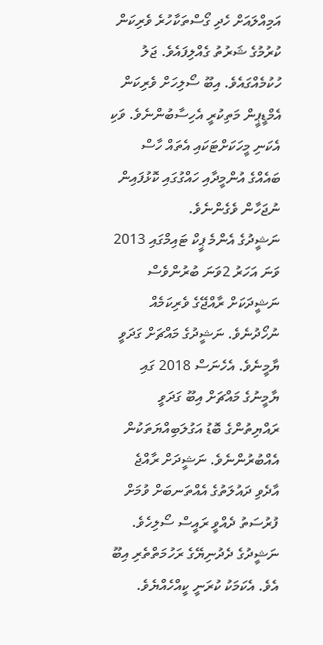އަމިއްލައަށް ހެދި ގޯސްތަކާހުރެ ވެރިކަން ކުރުމުގެ ޝަރުތު ގެއްލިފައެވެ. ޖަލު ހުކުމެއްގައެވެ. އިބޫ ސޯލިހަށް ވެރިކަން އެމްޑީޕީން މަތިކުރީ އެހިސާބުންނެވެ. ވަކި އެކަނި މީހަކަށްޓަކައި އެތައް ހާސް ބައެއްގެ އުންމީދާއި ހައްގުގައި ކޮޅުފައިން ނުޖަހާން ވެގެންނެވެ.
ނަޝީދުގެ އެންމެ ޕީކް ޓައިމްގައި 2013 ވަނަ އަހަރު 2ވަނަ ބުރުންވެސް ނަޝީދަކަށް ރާއްޖޭގެ ވެރިކަމެއް ނުހޯދުނެވެ. ނަޝީދުގެ މައްޗަށް ގަދަވީ ޔާމީނެވެ. އެހެނަސް 2018 ގައި ޔާމީނުގެ މައްޗަށް އިބޫ ގަދަވީ ރައްޔިތުންގެ ބޮޑު އަގުލަބިއްޔަތަކުން އެއްބުރުންނެވެ. ނަޝީދަށް ރާއްޖެ އާދެވި ދައުލަތުގެ އެއްތަނބަށް ވުމަށް ފުރުސަތު ދެއްވީ ރައީސް ސޯލިހެވެ. ނަޝީދުގެ ދެދުނިޔޭގެ ރަހުމަތްތެރި އިބޫ އެވެ. އެކަމަކު ކުރަނީ ކީއްހެއްޔެވެ.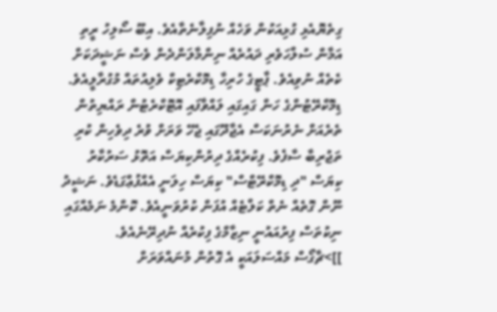ގިތެޔޮއެޅި ގުޅިއަކުން ވަހެއް ނުފިލާނެތާއެވެ. އިބޫ ސޯލިހު ރީތި އަމާން ސުލްހަވެރި ދައުރެއް ނިންމާލަންދެން ވެސް ނަޝީދަކަށް ކެތެއް ނުވިއެވެ. ޕާޓީގެ ހުރިހާ ޑިމޮކްރެޓިކް ވެލިއުތައް މުގުރާލީއެވެ.
ޑިމޮކްރޭޓުންގެ ހަން ގައިގައި ލައްވާފައި އޮޓޮކްރެޓުން ރައްޔިތުން ތެރެއަށް ނެރުނަކަސް އެޖާދޫގައި ޖެހޭ ވަރަށް ވުރެ ދިވެހިން ކުރި ތަޖުރިބާ ސާފެވެ. ފިކުރެއްގެ ދިރުންކިޔަސް އަތޮޅު ސަރުކާރު ކިޔަސް "ދި ޑިމޮކްރޭޓްސް" ކިޔަސް ހިލަނީ އެއްފުޢްގަޑެވެ. ނަޝީދު ނޫން ގޮތެއް ނެތް ކަލްޓެއް އުފަން ކުރުވަނީއެވެ. ކޮންމެ ނަމެއްގައި ނިކުތަސް ފިރުއައުނީ ނިޒާމްގެ ފިކުރެއް ނުދިރޭނެއެވެ.
]]>ޗާގޯސް މައްސަލައަކީ އެ ގޮތުން މުނައްވަރަށް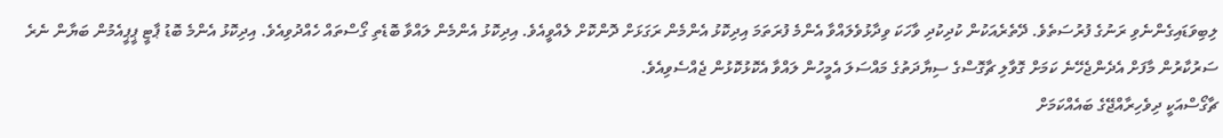ލިބިވަޑައިގެންނެވި ރަނުގެ ފުރުސަތެވެ. ދޭތެރެއަކުން ކުދިކުދި ވާހަކަ ވިދާޅުވެލައްވާ އެންމެ ފުރަތަމަ އިދިކޮޅު އެންމެން ރަގަޅަށް ދޮންކޮށް ލެއްވީއެވެ. އިދިކޮޅު އެންމެން ލައްވާ ބޮޑެތި ގޯސްތައް ހެއްދުވިއެވެ. އިދިކޮޅު އެންމެ ބޮޑު ޕާޓީ ޕީޕީއެމުން ބަޔާން ނެރެ ސަރުކާރުން މާފަށް އެދެންޖެހޭނެ ކަމަށް ގޮވާލި ޗާގޮސްގެ ސިޔާދަތުގެ މައްސަލަ އެމީހުން ލައްވާ އެކޮޅުކޮޅުން ޖެއްސެވިއެވެ.
ޗާގޯސްއަކީ ދިވެހިރާއްޖޭގެ ބައެއްކަމަށް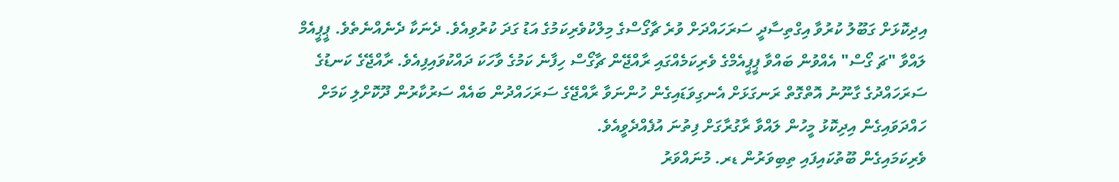އިދިކޮޅަށް ގަބޫލު ކުރުވާ އިގްތިސާދީ ސަރަހައްދަށް ވުރެ ޗާގޯސްގެ މިލްކުވެރިކަމުގެ އަޑު ގަދަ ކުރުވިއެވެ. ދެނަކާ ދެނެއްނެތެވެ. ޕީޕީއެމް ލައްވާ "ޗަ ގޯސް" އެއްވުން ބައްވާ ޕީޕީއެމްގެ ވެރިކަމެއްގައި ރާއްޖޭން ޗާގޯސް ހިފާނެ ކަމުގެ ވާހަކަ ދައްކުވައިފިއެވެ. ރާއްޖޭގެ ކަނޑުގެ ސަރަހައްދުގެ ގާނޫނު އޮތްގޮތް ރަނގަޅަށް އެނގިވަޑައިގެން ހުންނަވާ ރާއްޖޭގެ ސަރަހައްދުން ބައެއް ސަރުކާރުން ދޫކޮށްލި ކަމަށް ހައްދަވައިގެން އިދިކޮޅު މީހުން ލައްވާ ރާގުރާގަށް ފިތުނަ އުފެއްދެވީއެވެ.
ވެރިކަމައިގެން ބޫތުކައިފައި ތިބިވަރުން ޑރ. މުނައްވަރު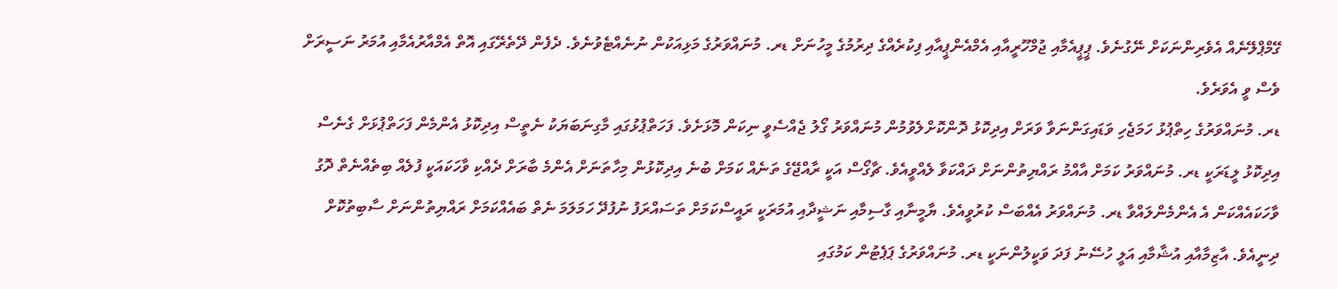ގޭމްޕްލޭނެއް އެވެރިންނަކަށް ނޭގުނެވެ. ޕީޕީއެމާއި ޖުމްހޫރީއާއި އެމްއެންޕީއާއި ފިކުރެއްގެ ދިރުމުގެ މީހުނަށް ޑރ. މުނައްވަރުގެ މަޅިއަކުން ނުނެއްޓެވުނެވެ. ދެފެން ދޭތެރޭގައި އޮތް އެމްއާރުއެމާއި އުމަރު ނަސީރަށް ވެސް ވީ އެވަރެވެ.
ޑރ. މުނައްވަރުގެ ހިތްޕުޅު ހަމަޖެހި ވަޑައިގަންނަވާ ވަރަށް އިދިކޮޅު ދޮންކޮށްލެވުމުން މުނައްވަރު ގޯލު ޖެއްސެވީ ނިކަން މޮޅަށެވެ. ފަހަތްޕުޅުގައި މާގިނަބަޔަކު ނެތީސް އިދިކޮޅު އެންމެން ފަހަތްޕުޅަށް ގެނެސް އިދިކޮޅު ލީޑަރަކީ ޑރ. މުނައްވަރު ކަމަށް އާއްމު ރައްޔިތުންނަށް ދައްކަވާ ލެއްވީއެވެ. ޗާގޯސް އަކީ ރާއްޖޭގެ ތަނެއް ކަމަށް ބުނެ އިދިކޮޅުން މިހާތަނަށް އެންމެ ބާރަށް ދެއްކި ވާހަކައަކީ ފުލެއް ބިތެއްނެތް ދޮގު ވާހަކައެއްކަން އެ އެންމެންލައްވާ ޑރ. މުނައްވަރު އެއްބަސް ކުރުވީއެވެ. ޔާމީނާއި ގާސިމާއި ނަޝީދާއި އުމަރަކީ ރައީސްކަމަށް ތަސައްރަފު ނުފުދޭ ހަމަލަމަ ނެތް ބައެއްކަމަށް ރައްޔިތުންނަށް ސާބިތުކޮށް ދިނީއެވެ. އާޒިމާއާއި އުޝާމާއި އަލީ ހުސޭނު ފަދަ ވަކީލުންނަކީ ޑރ. މުނައްވަރުގެ ޕަޕެޓުން ކަމުގައި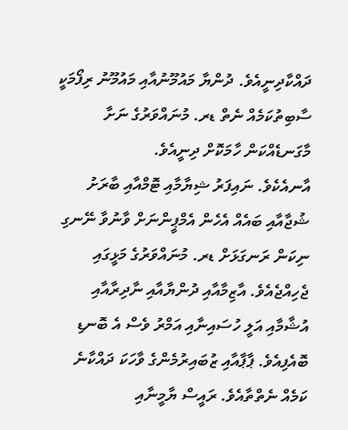ދައްކާދިނީއެވެ. ދުންޔާ މައުމޫނުއާއި މައުމޫނު ރިފޯމަކީ ސާބިތުކަމެއް ނެތް ޑރ. މުނައްވަރުގެ ނަށާ މާގަނޑެއްކަން ހާމަކޮށް ދިނީއެވެ.
އާނއެކެވެ. ނައިފަރު ޝިޔާމާއި ޓޮމްއާއި ބާރަށު ޝުޖާއާއި ބައެއް އެހެން އެމްޕީންނަށް ވާނުވާ ނޭނގި ނިކަން ރަނގަޅަށް ޑރ. މުނައްވަރުގެ މަޅީގައި ޖެހިއްޖެއެވެ. އާޒިމާއާއި ދުންޔާއާއި ނާދިރާއާއި އުޝާމާއި އަލީ ހުސައިނާއި އަމްރު ވެސް އެ ބޮނޑި ބޮއެފިއެވެ. ޕާޕާއާއި ޒުބައިރުމެންގެ ވާހަކަ ދައްކާނެ ކަމެއް ނެތްތާއެވެ. ރައީސް ޔާމީނާއި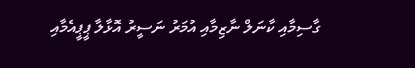ގާސިމާއި ކާނަލް ނާޒިމާއި އުމަރު ނަސީރު އޮޅާލާ ޕީޕީއެމާއި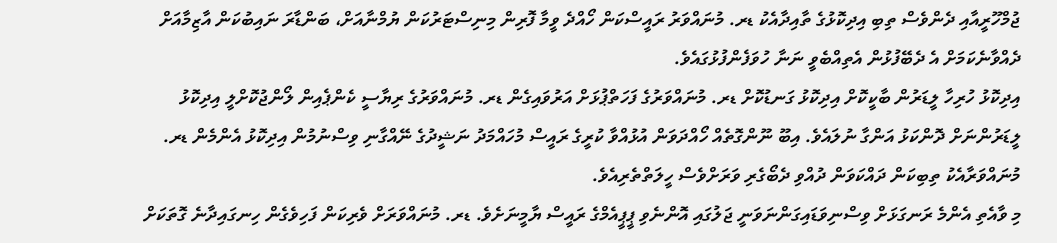ޖުމްހޫރީއާއި ދެންވެސް ތިބި އިދިކޮޅުގެ ތާއިދާއެކު ޑރ. މުނައްވަރު ރައީސްކަން ހޯއްދެ ވީމާ ފޮރިން މިނިސްޓަރުކަން ޔުމްނާއަށް، ބަންޑާރަ ނައިބުކަން އާޒިމާއަށް ދެއްވާނެކަމަށް އެ ދެބޭފުޅުން އެތިއްބެވީ ނަނާ ހުވަފެންފުޅުގައެވެ.
އިދިކޮޅު ހުރިހާ ލީޑަރުން ބާކީކޮށް އިދިކޮޅު ގަނޑުކޮށް ޑރ. މުނައްވަރުގެ ފަހަތްޕުޅަށް އަރުވައިގެން ޑރ. މުނައްވަރުގެ ރިޔާސީ ކެންޕެއިން ލޯންޖުކޮށްލީ އިދިކޮޅު ލީޑަރުންނަށް ދޮންކަޅު އަންގާ ނުލައެވެ. އިބޫ ނޫންގޮތެއް ހޯއްދަވަން އުޅުއްވާ ކުރީގެ ރައީސް މުހައްމަދު ނަޝީދުގެ ނޭއްގާނި ވިސްނުމުން އިދިކޮޅު އެންމެން ޑރ. މުނައްވަރާއެކު ތިބިކަން ދައްކަވަން ދުއްވި ދެބޯގެރި ވަރަށްވެސް ހީލަތްތެރިއެވެ.
މި ވާއެތި އެންމެ ރަނގަޅަށް ވިސްނިވަޑައިގަންނަވަނީ ޖަލުގައި އޮންނެވި ޕީޕީއެމްގެ ރައީސް ޔާމީނަށެވެ. ޑރ. މުނައްވަރަށް ވެރިކަން ފަހިވެގެން ހިނގައިދާނެ ގޮތަކަށް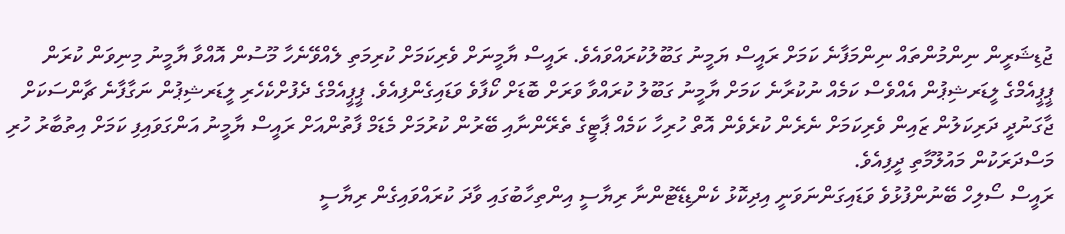ޖުޑިޝަރީން ނިންމުންތައް ނިންމަފާނެ ކަމަށް ރައީސް ޔަމީނު ގަބޫލުކުރައްވައެވެ. ރައީސް ޔާމީނަށް ވެރިކަމަށް ކުރިމަތި ލެއްވޭނެހާ މޫސުން އޮއްވާ ޔާމީނު މިނިވަން ކުރަން ޕީޕީއެމްގެ ލީޑަރޝިޕުން އެއްވެސް ކަމެއް ނުކުރާނެ ކަމަށް ޔާމީނު ގަބޫލު ކުރައްވާ ވަރަށް ބޮޑަށް ކޯފާވެ ވަޑައިގެންފިއެވެ. ޕީޕީއެމްގެ ދެފުށްކެހެރި ލީޑަރޝިޕުން ނަގާފާނެ ޗާންސަކަށް ޖާގަނުދީ ދަރިކަލުން ޒައިން ވެރިކަމަށް ނެރެން ކުރެވެން އޮތް ހުރިހާ ކަމެއް ޕާޓީގެ ތެރޭންނާއި ބޭރުން ކުރުމަށް މެޑަމް ފާތުންއަށް ރައީސް ޔާމީނު އަންގަވައިފި ކަމަށް އިތުބާރު ހުރި މަސްދަރަކުން މައުލޫމާތި ދީފިއެވެ.
ރައީސް ސޯލިހް ބޭނުންފުޅުވެ ވަޑައިގަންނަވަނީ އިދިކޮޅު ކެންޑިޑޭޓުންނާ ރިޔާސީ އިންތިހާބުގައި ވާދަ ކުރައްވައިގެން ރިޔާސީ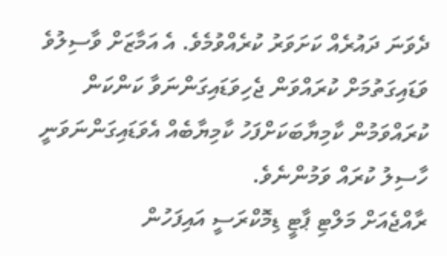ދެވަނަ ދައުރެއް ކަށަވަރު ކުރެއްވުމެވެ. އެ އަމާޒަށް ވާސިލުވެ ވަޑައިގަތުމަށް ކުރައްވަން ޖެހިވަޑައިގަންނަވާ ކަންކަން ކުރައްވަމުން ކާމިޔާބަކަށްފަހު ކާމިޔާބެއް އެވަޑައިގަންނަވަނީ ހާސިލު ކުރައް ވަމުންނެވެ.
ރާއްޖެއަށް މަލްޓި ޕާޓީ ޑިމޮކްރަސީ އައިފަހުން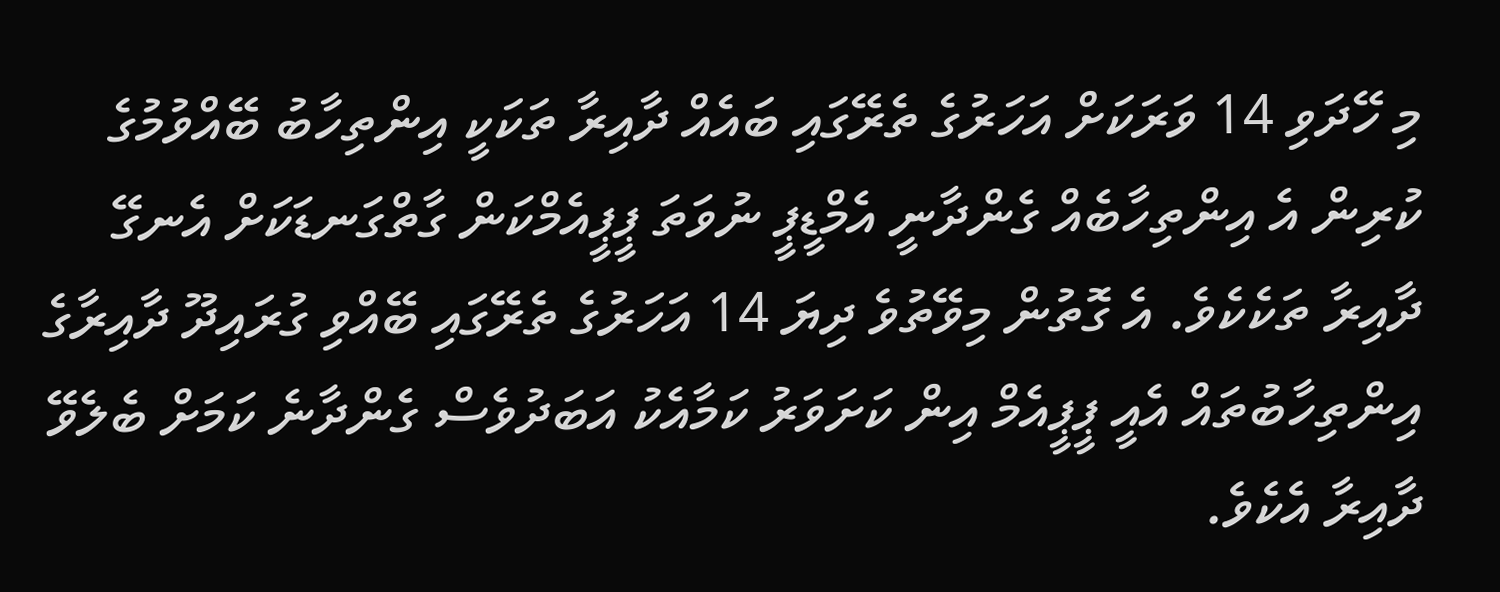މި ހޭދަވި 14 ވަރަކަށް އަހަރުގެ ތެރޭގައި ބައެއް ދާއިރާ ތަކަކީ އިންތިހާބު ބޭއްވުމުގެ ކުރިން އެ އިންތިހާބެއް ގެންދާނީ އެމްޑީޕީ ނުވަތަ ޕީޕީއެމްކަން ގާތްގަނޑަކަށް އެނގޭ ދާއިރާ ތަކެކެވެ. އެ ގޮތުން މިވޭތުވެ ދިޔަ 14 އަހަރުގެ ތެރޭގައި ބޭއްވި ގުރައިދޫ ދާއިރާގެ އިންތިހާބުތައް އެއީ ޕީޕީއެމް އިން ކަށަވަރު ކަމާއެކު އަބަދުވެސް ގެންދާނެ ކަމަށް ބެލެވޭ ދާއިރާ އެކެވެ.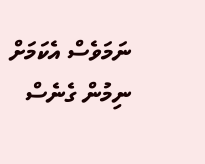ނަމަވެސް އެކަމަށް ނިމުން ގެނެސް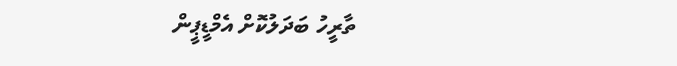ތާރީހު ބަދަލުކޮށް އެމްޑީޕީން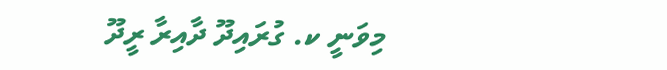މިވަނީ ކ. ގުރައިދޫ ދާއިރާ ރީދޫ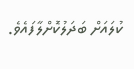ކުލައަށް ބަދަލުކޮށްލާފައެވެ.